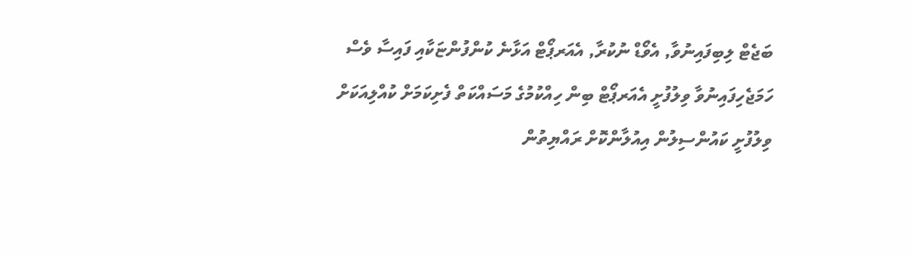ބަޖެޓް ލިބިފައިނުވާ, އެވޯޑް ނުކުރާ, އެއަރޕޯޓް އަޅާނެ ކުންފުންޏަކާއި ފައިސާ ވެސް ހަމަޖެހިފައިނުވާ ވިލުފުށީ އެއަރޕޯޓް ބިން ހިއްކުމުގެ މަސައްކަތް ފެށިކަމަށް ކުއްލިއަކަށް ވިލުފުށީ ކައުންސިލުން އިއުލާންކޮށް ރައްޔިތުން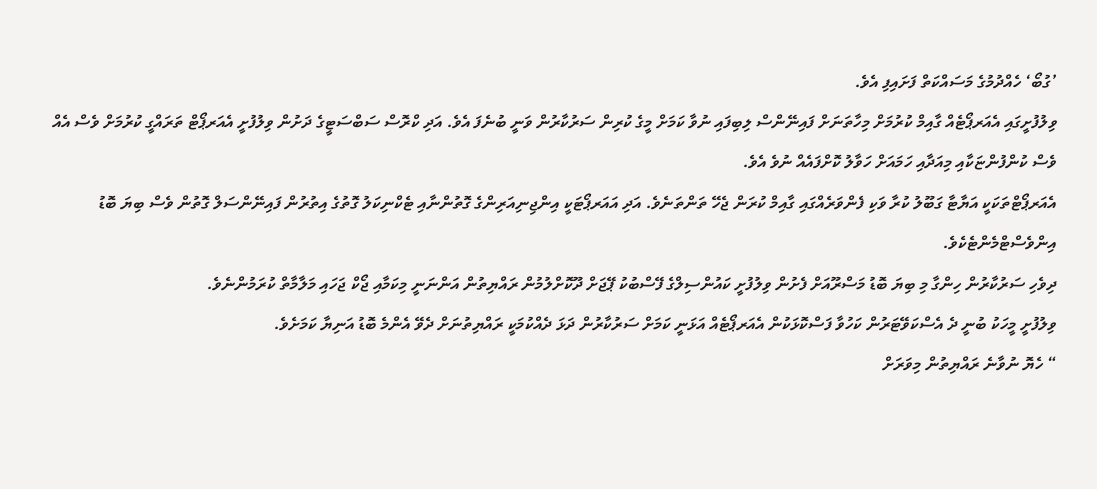’ގުބޯ‘ ހެއްދުމުގެ މަސައްކަތް ފަށައިފި އެވެ.
ވިލުފުށީގައި އެއަރޕޯޓެއް ގާއިމް ކުރުމަށް މިހާތަނަށް ފައިނޭންސް ލިބިފައި ނުވާ ކަމަށް މީގެ ކުރިން ސަރުކާރުން ވަނީ ބުނެފަ އެވެ. އަދި ކްރޮސް ސަބްސަޓީގެ ދަށުން ވިލުފުށީ އެއަރޕޯޓް ތަރައްގީ ކުރުމަށް ވެސް އެއް ވެސް ކުންފުންޏަކާއި މިއަދާއި ހަމައަށް ހަވާލު ކޮށްފައެއް ނުވެ އެވެ.
އެއަރޕޯޓްތަކަކީ އަޔާޓާ ގަބޫލު ކުރާ ވަކި ފެންވަރެއްގައި ގާއިމް ކުރަން ޖެހޭ ތަންތަނެވެ. އަދި އައަރޕޯޓަކީ އިންޖިނިއަރިންގެ ގޮތުންނާއި ޓެކްނިކަލު ގޮތުގެ އިތުރުން ފައިނޭންސަލް ގޮތުން ވެސް ބިޔަ ބޮޑު އިންވެސްޓްމެންޓެކެވެ.
ދިވެހި ސަރުކާރުން ހިންގާ މި ބިޔަ ބޮޑު މަސްރޫއަށް ފެށުން ވިލުފުށީ ކައުންސިލްގެ ފޭސްބުކު ޕޭޖަށް ދޫކޮށްލުމުން ރައްޔިތުން އަންނަނީ މިކަމާއި ޖޯކް ޖަހައި މަލާމާތް ކުރަމުންނެވެ.
ވިލުފުށީ މީހަކު ބުނީ ދެ އެސްކަވޭޓަރުން ކަހުވާ ފަސްކޮޅަކުން އެއަރޕޯޓެއް އަޅަނީ ކަމަށް ސަރުކާރުން ދަޅަ ދެއްކުމަކީ ރައްޔިތުނަށް ދެވޭ އެންމެ ބޮޑު އަނިޔާ ކަމަށެވެ.
“ ހެޔޮ ނުވާނެ ރައްޔިތުން މިވަރަށް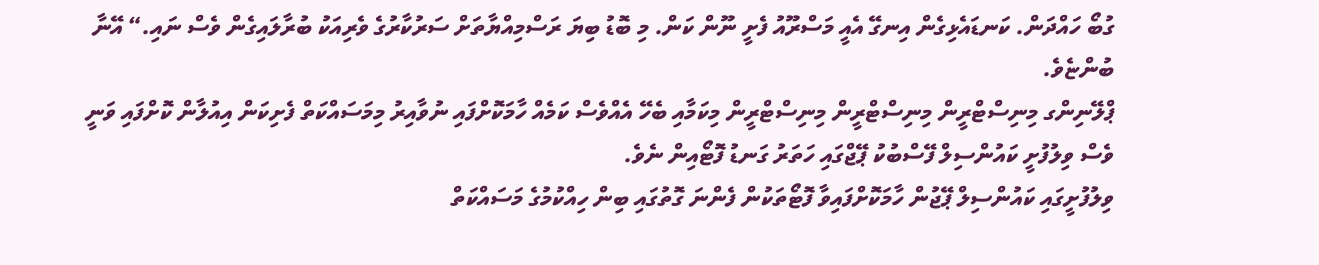ގުބޯ ހައްދަން. ކަނޑައެޅިގެން އިނގޭ އެއީ މަސްރޫއު ފެށީ ނޫން ކަން. މި ބޮޑު ބިޔަ ރަސްމިއްޔާތަށް ސަރުކާރުގެ ވެރިއަކު ބުރާލައިގެން ވެސް ނައި.“ އޭނާ ބުންޏެވެ.
ޕްލޭނިންގ މިނިސްޓްރީން މިނިސްޓްރީން މިނިސްޓްރީން މިކަމާއި ބެހޭ އެއްވެސް ކަމެއް ހާމަކޮށްފައި ނުވާއިރު މިމަސައްކަތް ފެށިކަން އިއުލާން ކޮށްފައި ވަނީ ވެސް ވިލުފުށީ ކައުންސިލް ފޭސްބުކު ޕޭޖްގައި ހަތަރު ގަނޑު ފޮޓޯއިން ނެވެ.
ވިލުފުށީގައި ކައުންސިލް ޕޭޖުން ހާމަކޮށްފައިވާ ފޮޓޯތަކުން ފެންނަ ގޮތުގައި ބިން ހިއްކުމުގެ މަސައްކަތް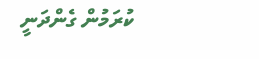ކުރަމުން ގެންދަނީ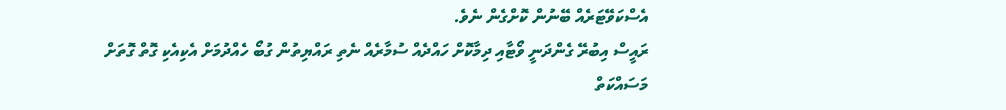އެސްކަވޭޓަރެއް ބޭނުން ކޮށްގެން ނެވެ.
ރައީސް އިބުރޭ ގެންދަނީ ވޯޓާއި ދިމާކޮށް ހައްދެއް ސުމާރެއް ނެތި ރައްޔިތުން ގުބޯ ހެއްދުމަށް އެކިއެކި ގޮތް ގޮތަށް މަސައްކަތް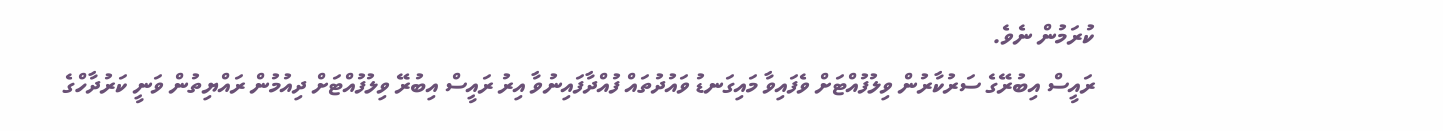ކުރަމުން ނެވެ.
ރައީސް އިބުރޭގެ ސަރުކާރުން ވިލުފުއްޓަށް ވެފައިވާ މައިގަނޑު ވައުދުތައް ފުއްދާފައިނުވާ އިރު ރައީސް އިބުރޭ ވިލުފުއްޓަށް ދިއުމުން ރައްޔިތުން ވަނީ ކަރުދާހްގެ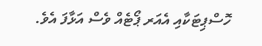ހޮސްޕިޓަކާއި އެއަރ ޕޯޓެއް ވެސް އަޅާފަ އެވެ.